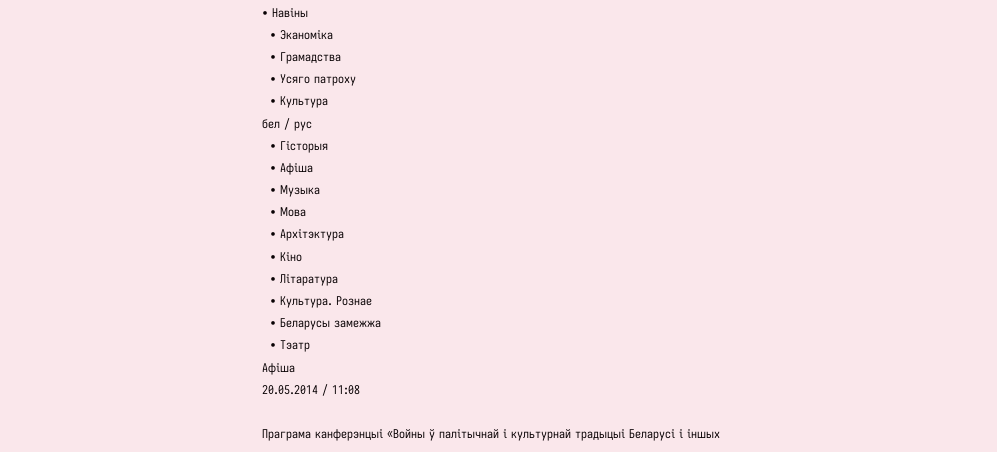• Навіны
  • Эканоміка
  • Грамадства
  • Усяго патроху
  • Культура
бел / рус
  • Гісторыя
  • Афіша
  • Музыка
  • Мова
  • Архітэктура
  • Кіно
  • Літаратура
  • Культура. Рознае
  • Беларусы замежжа
  • Тэатр
Афіша
20.05.2014 / 11:08

Праграма канферэнцыі «Войны ў палітычнай і культурнай традыцыі Беларусі і іншых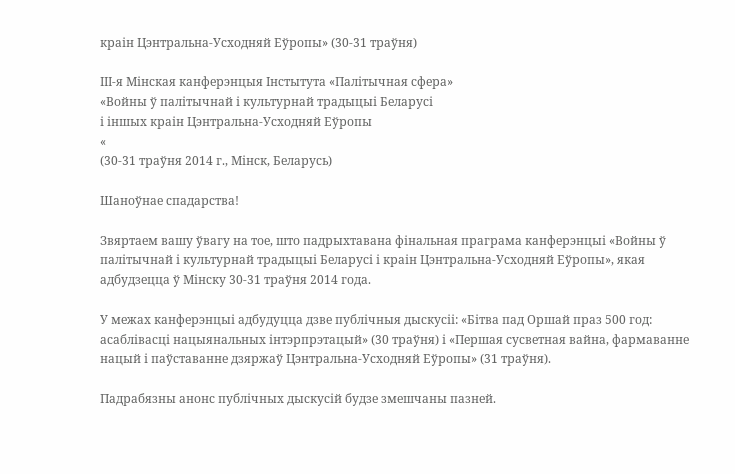краін Цэнтральна-Усходняй Еўропы» (30-31 траўня)

ІІІ-я Мінская канферэнцыя Інстытута «Палітычная сфера»
«Войны ў палітычнай і культурнай традыцыі Беларусі
і іншых краін Цэнтральна-Усходняй Еўропы
«
(30-31 траўня 2014 г., Мінск, Беларусь)

Шаноўнае спадарства!

Звяртаем вашу ўвагу на тое, што падрыхтавана фінальная праграма канферэнцыі «Войны ў палітычнай і культурнай традыцыі Беларусі і краін Цэнтральна-Усходняй Еўропы», якая адбудзецца ў Мінску 30-31 траўня 2014 года.

У межах канферэнцыі адбудуцца дзве публічныя дыскусіі: «Бітва пад Оршай праз 500 год: асаблівасці нацыянальных інтэрпрэтацый» (30 траўня) і «Першая сусветная вайна, фармаванне нацый і паўставанне дзяржаў Цэнтральна-Усходняй Еўропы» (31 траўня).

Падрабязны анонс публічных дыскусій будзе змешчаны пазней.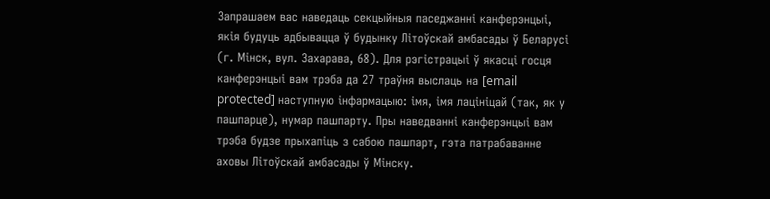Запрашаем вас наведаць секцыйныя паседжанні канферэнцыі, якія будуць адбывацца ў будынку Літоўскай амбасады ў Беларусі (г. Мінск, вул. Захарава, 68). Для рэгістрацыі ў якасці госця канферэнцыі вам трэба да 27 траўня выслаць на [email protected] наступную інфармацыю: імя, імя лацініцай (так, як у пашпарце), нумар пашпарту. Пры наведванні канферэнцыі вам трэба будзе прыхапіць з сабою пашпарт, гэта патрабаванне аховы Літоўскай амбасады ў Мінску.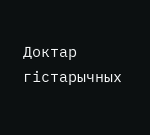Доктар гістарычных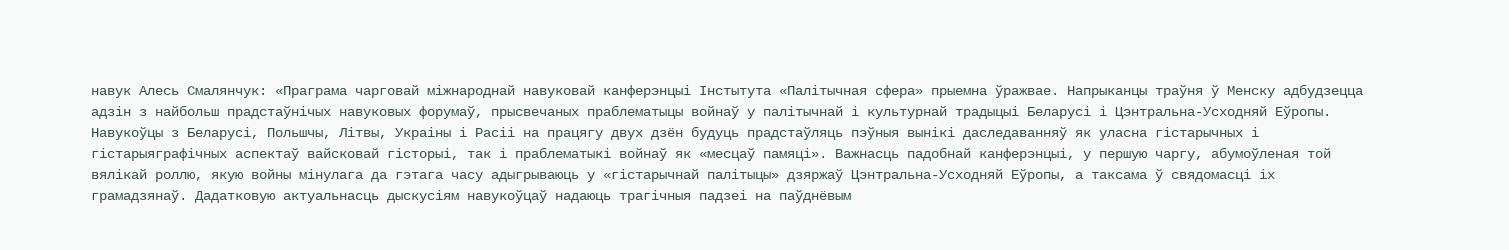навук Алесь Смалянчук: «Праграма чарговай міжнароднай навуковай канферэнцыі Інстытута «Палітычная сфера» прыемна ўражвае. Напрыканцы траўня ў Менску адбудзецца адзін з найбольш прадстаўнічых навуковых форумаў, прысвечаных праблематыцы войнаў у палітычнай і культурнай традыцыі Беларусі і Цэнтральна-Усходняй Еўропы. Навукоўцы з Беларусі, Польшчы, Літвы, Украіны і Расіі на працягу двух дзён будуць прадстаўляць пэўныя вынікі даследаванняў як уласна гістарычных і гістарыяграфічных аспектаў вайсковай гісторыі, так і праблематыкі войнаў як «месцаў памяці». Важнасць падобнай канферэнцыі, у першую чаргу, абумоўленая той вялікай роллю, якую войны мінулага да гэтага часу адыгрываюць у «гістарычнай палітыцы» дзяржаў Цэнтральна-Усходняй Еўропы, а таксама ў свядомасці іх грамадзянаў. Дадатковую актуальнасць дыскусіям навукоўцаў надаюць трагічныя падзеі на паўднёвым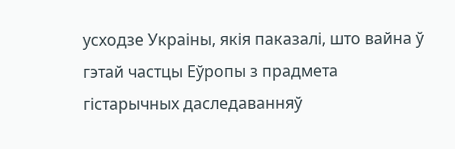усходзе Украіны, якія паказалі, што вайна ў гэтай частцы Еўропы з прадмета гістарычных даследаванняў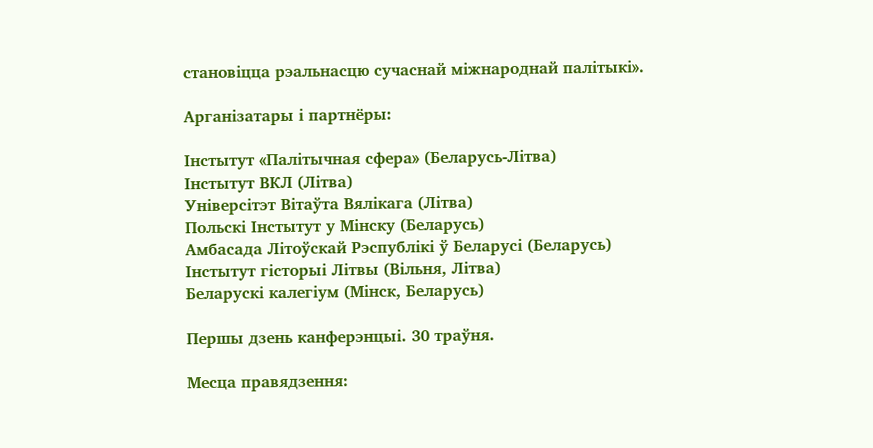становіцца рэальнасцю сучаснай міжнароднай палітыкі».

Арганізатары і партнёры:

Інстытут «Палітычная сфера» (Беларусь-Літва)
Інстытут ВКЛ (Літва)
Універсітэт Вітаўта Вялікага (Літва)
Польскі Інстытут у Мінску (Беларусь)
Амбасада Літоўскай Рэспублікі ў Беларусі (Беларусь)
Інстытут гісторыі Літвы (Вільня, Літва)
Беларускі калегіум (Мінск, Беларусь)

Першы дзень канферэнцыі. 30 траўня.

Месца правядзення: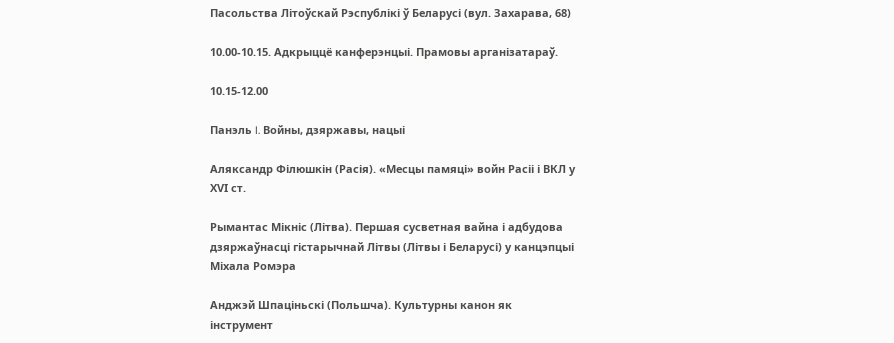Пасольства Літоўскай Рэспублікі ў Беларусі (вул. Захарава, 68)

10.00-10.15. Адкрыццё канферэнцыі. Прамовы арганізатараў.

10.15-12.00

Панэль I. Войны, дзяржавы, нацыі

Аляксандр Філюшкін (Расія). «Месцы памяці» войн Расіі і ВКЛ у ХVI ст.

Рымантас Мікніс (Літва). Першая cусветная вайна і адбудова дзяржаўнасці гістарычнай Літвы (Літвы і Беларусі) у канцэпцыі Міхала Ромэра

Анджэй Шпаціньскі (Польшча). Культурны канон як інструмент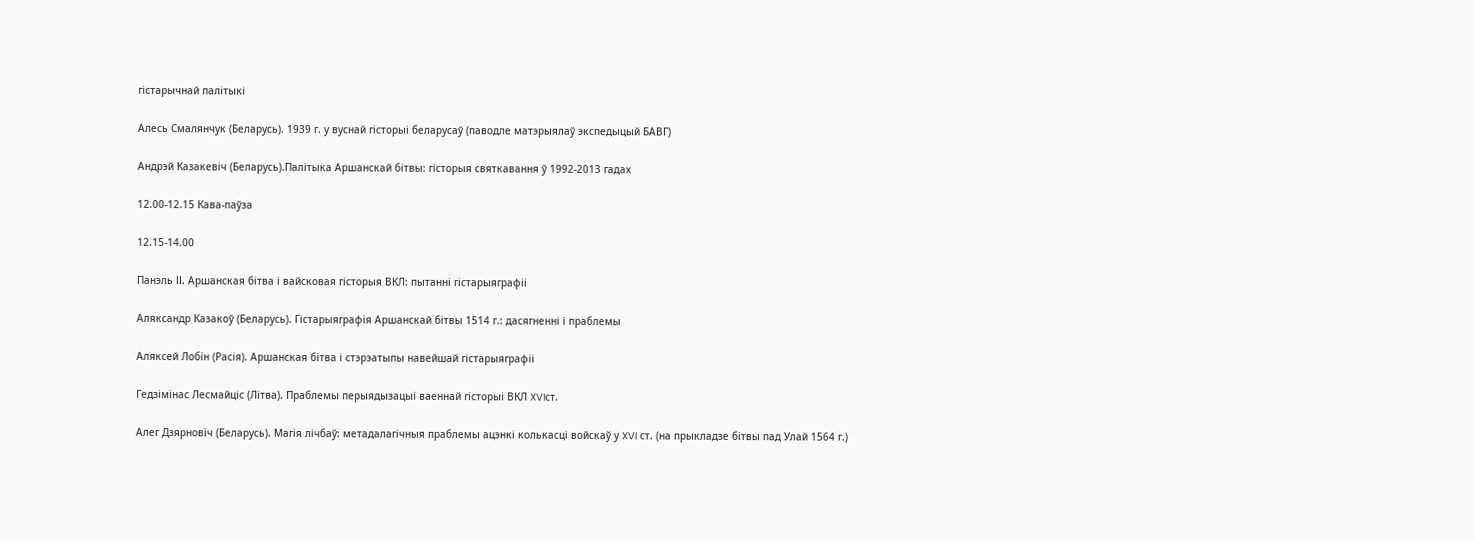гістарычнай палітыкі

Алесь Смалянчук (Беларусь). 1939 г. у вуснай гісторыі беларусаў (паводле матэрыялаў экспедыцый БАВГ)

Андрэй Казакевіч (Беларусь).Палітыка Аршанскай бітвы: гісторыя святкавання ў 1992-2013 гадах

12.00-12.15 Кава-паўза

12.15-14.00

Панэль ІІ. Аршанская бітва і вайсковая гісторыя ВКЛ: пытанні гістарыяграфіі

Аляксандр Казакоў (Беларусь). Гістарыяграфія Аршанскай бітвы 1514 г.: дасягненні і праблемы

Аляксей Лобін (Расія). Аршанская бітва і стэрэатыпы навейшай гістарыяграфіі

Гедзімінас Лесмайціс (Літва). Праблемы перыядызацыі ваеннай гісторыі ВКЛ XVIст.

Алег Дзярновіч (Беларусь). Магія лічбаў: метадалагічныя праблемы ацэнкі колькасці войскаў у XVI ст. (на прыкладзе бітвы пад Улай 1564 г.)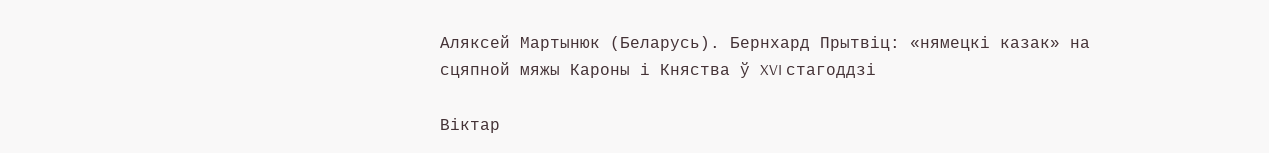Аляксей Мартынюк (Беларусь). Бернхард Прытвіц: «нямецкі казак» на сцяпной мяжы Кароны і Княства ў XVI стагоддзі

Віктар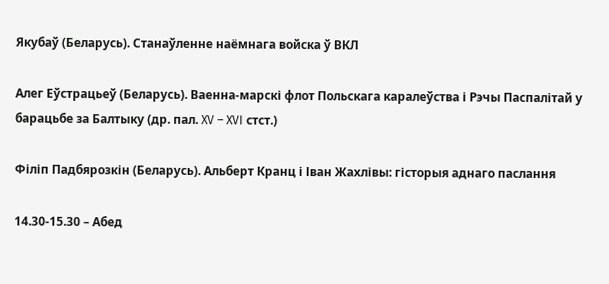Якубаў (Беларусь). Станаўленне наёмнага войска ў ВКЛ

Алег Еўстрацьеў (Беларусь). Ваенна-марскі флот Польскага каралеўства і Рэчы Паспалітай у барацьбе за Балтыку (др. пал. XV – XVI стст.)

Філіп Падбярозкін (Беларусь). Альберт Кранц і Іван Жахлівы: гісторыя аднаго паслання

14.30-15.30 – Абед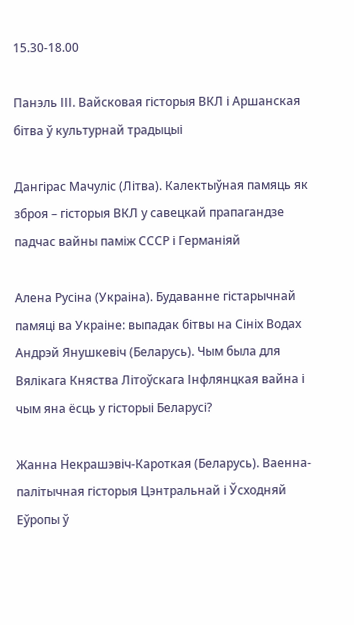15.30-18.00

Панэль ІІІ. Вайсковая гісторыя ВКЛ і Аршанская бітва ў культурнай традыцыі

Дангірас Мачуліс (Літва). Калектыўная памяць як зброя – гісторыя ВКЛ у савецкай прапагандзе падчас вайны паміж СССР і Германіяй

Алена Русіна (Украіна). Будаванне гістарычнай памяці ва Украіне: выпадак бітвы на Сініх Водах Андрэй Янушкевіч (Беларусь). Чым была для Вялікага Княства Літоўскага Інфлянцкая вайна і чым яна ёсць у гісторыі Беларусі?

Жанна Некрашэвіч-Кароткая (Беларусь). Ваенна-палітычная гісторыя Цэнтральнай і Ўсходняй Еўропы ў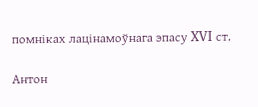помніках лацінамоўнага эпасу XVI ст.

Антон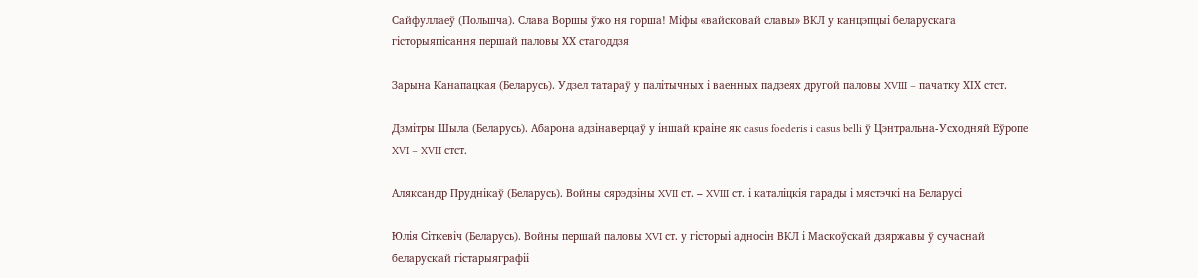Сайфуллаеў (Польшча). Слава Воршы ўжо ня горша! Міфы «вайсковай славы» ВКЛ у канцэпцыі беларускага гісторыяпісання першай паловы ХХ стагоддзя

Зарына Канапацкая (Беларусь). Удзел татараў у палітычных і ваенных падзеях другой паловы XVIII – пачатку ХIХ стст.

Дзмітры Шыла (Беларусь). Абарона адзінаверцаў у іншай краіне як casus foederis i casus belli ў Цэнтральна-Усходняй Еўропе XVI – XVII стст.

Аляксандр Пруднікаў (Беларусь). Войны сярэдзіны XVII ст. – XVIII ст. і каталіцкія гарады і мястэчкі на Беларусі

Юлія Сіткевіч (Беларусь). Войны першай паловы XVI ст. у гісторыі адносін ВКЛ і Маскоўскай дзяржавы ў сучаснай беларускай гістарыяграфіі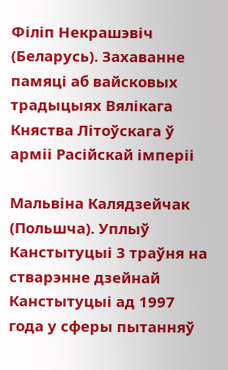Філіп Некрашэвіч (Беларусь). Захаванне памяці аб вайсковых традыцыях Вялікага Княства Літоўскага ў арміі Расійскай імперіі

Мальвіна Калядзейчак (Польшча). Уплыў Канстытуцыі 3 траўня на стварэнне дзейнай Канстытуцыі ад 1997 года у сферы пытанняў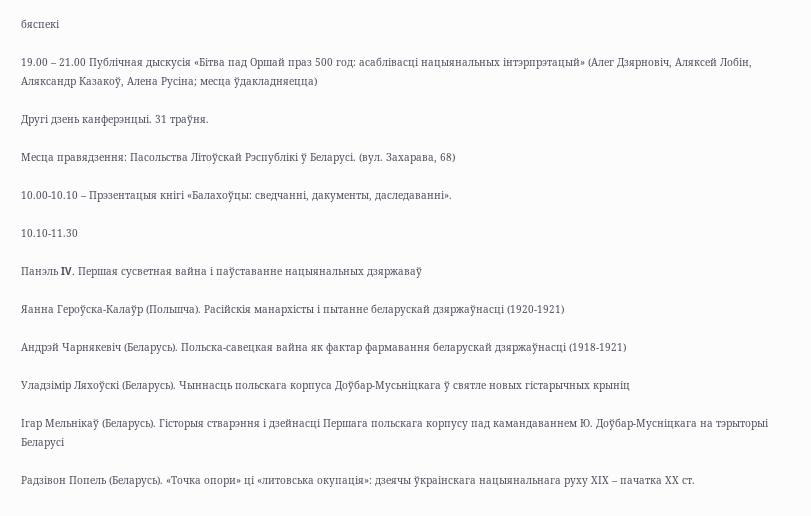бяспекі

19.00 – 21.00 Публічная дыскусія «Бітва пад Оршай праз 500 год: асаблівасці нацыянальных інтэрпрэтацый» (Алег Дзярновіч, Аляксей Лобін, Аляксандр Казакоў, Алена Русіна; месца ўдакладняецца)

Другі дзень канферэнцыі. 31 траўня.

Месца правядзення: Пасольства Літоўскай Рэспублікі ў Беларусі. (вул. Захарава, 68)

10.00-10.10 – Прэзентацыя кнігі «Балахоўцы: сведчанні, дакументы, даследаванні».

10.10-11.30

Панэль IV. Першая сусветная вайна і паўставанне нацыянальных дзяржаваў

Яанна Героўска-Калаўр (Польшча). Расійскія манархісты і пытанне беларускай дзяржаўнасці (1920-1921)

Андрэй Чарнякевіч (Беларусь). Польска-савецкая вайна як фактар фармавання беларускай дзяржаўнасці (1918-1921)

Уладзімір Ляхоўскі (Беларусь). Чыннасць польскага корпуса Доўбар-Мусьніцкага ў святле новых гістарычных крыніц

Ігар Мельнікаў (Беларусь). Гісторыя стварэння і дзейнасці Першага польскага корпусу пад камандаваннем Ю. Доўбар-Мусніцкага на тэрыторыі Беларусі

Радзівон Попель (Беларусь). «Точка опори» ці «литовська окупація»: дзеячы ўкраінскага нацыянальнага руху ХІХ – пачатка ХХ ст.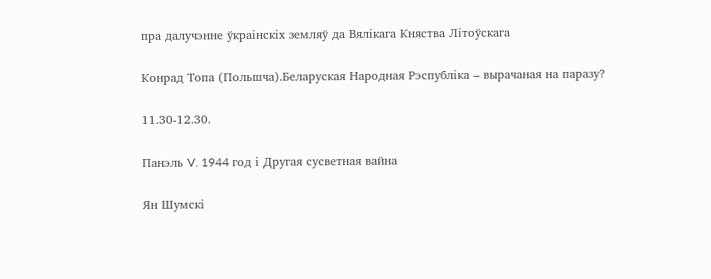пра далучэнне ўкраінскіх земляў да Вялікага Княства Літоўскага

Конрад Топа (Польшча).Беларуская Народная Рэспубліка – вырачаная на паразу?

11.30-12.30.

Панэль V. 1944 год і Другая сусветная вайна

Ян Шумскі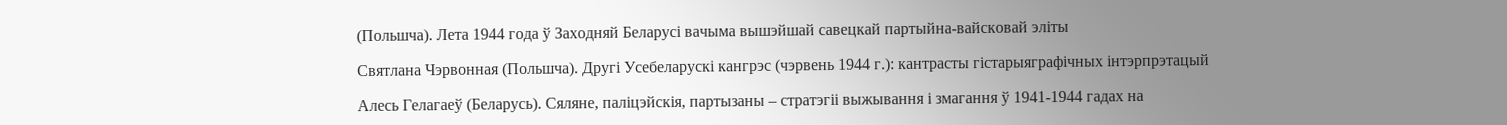(Польшча). Лета 1944 года ў Заходняй Беларусі вачыма вышэйшай савецкай партыйна-вайсковай эліты

Святлана Чэрвонная (Польшча). Другі Усебеларускі кангрэс (чэрвень 1944 г.): кантрасты гістарыяграфічных інтэрпрэтацый

Алесь Гелагаеў (Беларусь). Сяляне, паліцэйскія, партызаны – стратэгіі выжывання і змагання ў 1941-1944 гадах на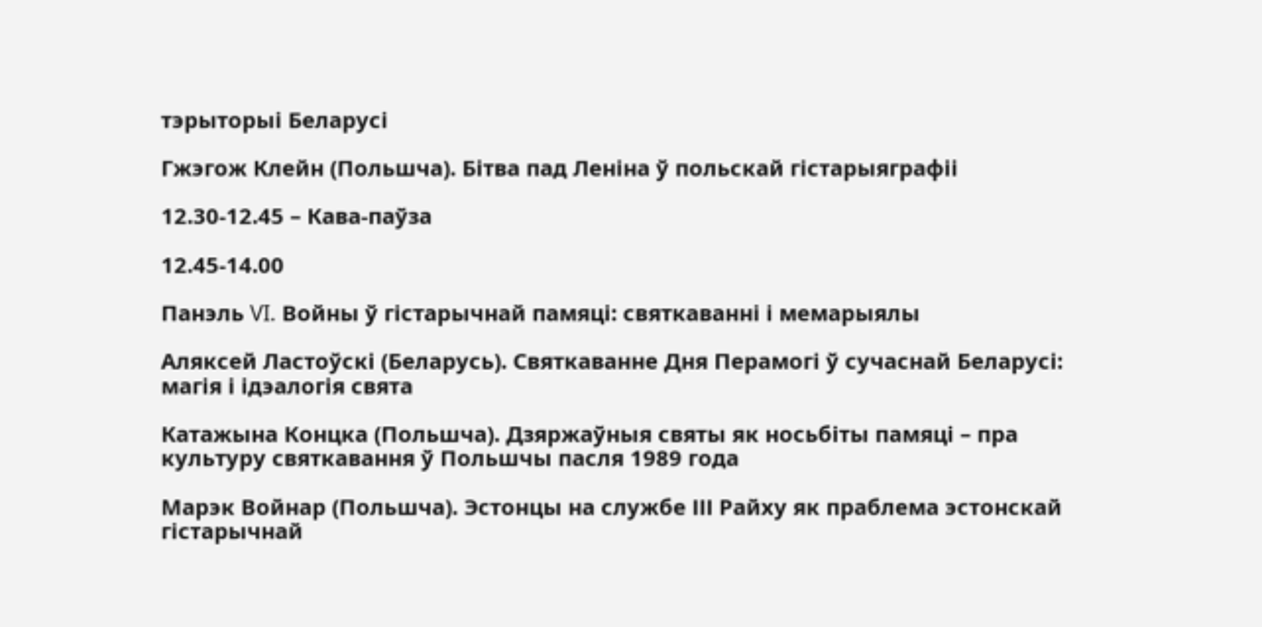тэрыторыі Беларусі

Гжэгож Клейн (Польшча). Бітва пад Леніна ў польскай гістарыяграфіі

12.30-12.45 – Кава-паўза

12.45-14.00

Панэль VI. Войны ў гістарычнай памяці: святкаванні і мемарыялы

Аляксей Ластоўскі (Беларусь). Святкаванне Дня Перамогі ў сучаснай Беларусі: магія і ідэалогія свята

Катажына Концка (Польшча). Дзяржаўныя святы як носьбіты памяці – пра культуру святкавання ў Польшчы пасля 1989 года

Марэк Войнар (Польшча). Эстонцы на службе ІІІ Райху як праблема эстонскай гістарычнай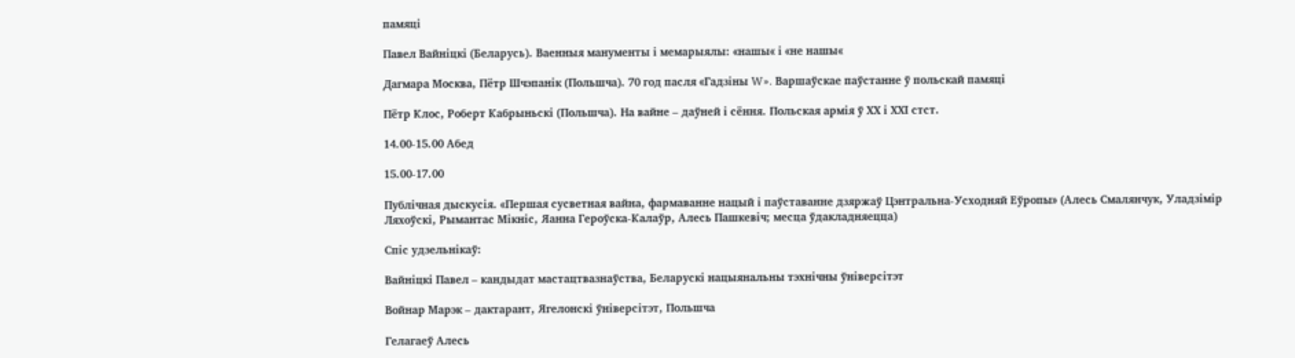памяці

Павел Вайніцкі (Беларусь). Ваенныя манументы і мемарыялы: «нашы« і «не нашы«

Дагмара Москва, Пётр Шчэпанік (Польшча). 70 год пасля «Гадзіны W». Варшаўскае паўстанне ў польскай памяці

Пётр Клос, Роберт Кабрыньскі (Польшча). На вайне – даўней і сёння. Польская армія ў ХХ і ХХІ стст.

14.00-15.00 Абед

15.00-17.00

Публічная дыскусія. «Першая сусветная вайна, фармаванне нацый і паўставанне дзяржаў Цэнтральна-Усходняй Еўропы» (Алесь Смалянчук, Уладзімір Ляхоўскі, Рымантас Мікніс, Яанна Героўска-Калаўр, Алесь Пашкевіч; месца ўдакладняецца)

Спіс удзельнікаў:

Вайніцкі Павел – кандыдат мастацтвазнаўства, Беларускі нацыянальны тэхнічны ўніверсітэт

Войнар Марэк – дактарант, Ягелонскі ўніверсітэт, Польшча

Гелагаеў Алесь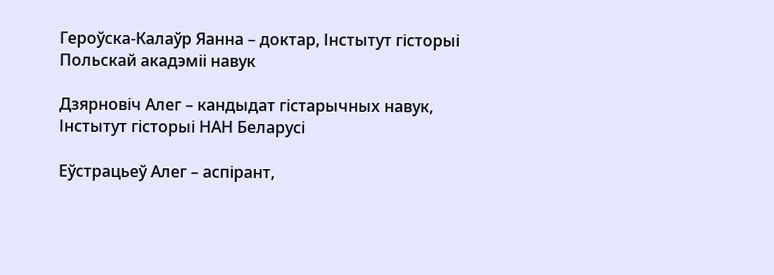Героўска-Калаўр Яанна – доктар, Інстытут гісторыі Польскай акадэміі навук

Дзярновіч Алег – кандыдат гістарычных навук, Інстытут гісторыі НАН Беларусі

Еўстрацьеў Алег – аспірант,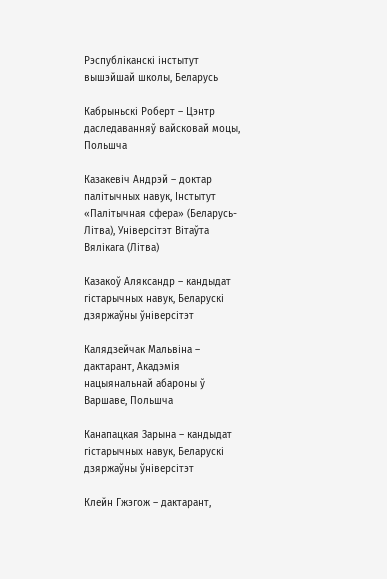Рэспубліканскі інстытут вышэйшай школы, Беларусь

Кабрыньскі Роберт – Цэнтр даследаванняў вайсковай моцы, Польшча

Казакевіч Андрэй – доктар палітычных навук, Інстытут «Палітычная сфера» (Беларусь-Літва), Універсітэт Вітаўта Вялікага (Літва)

Казакоў Аляксандр – кандыдат гістарычных навук, Беларускі дзяржаўны ўніверсітэт

Калядзейчак Мальвіна – дактарант, Акадэмія нацыянальнай абароны ў Варшаве, Польшча

Канапацкая Зарына – кандыдат гістарычных навук, Беларускі дзяржаўны ўніверсітэт

Клейн Гжэгож – дактарант,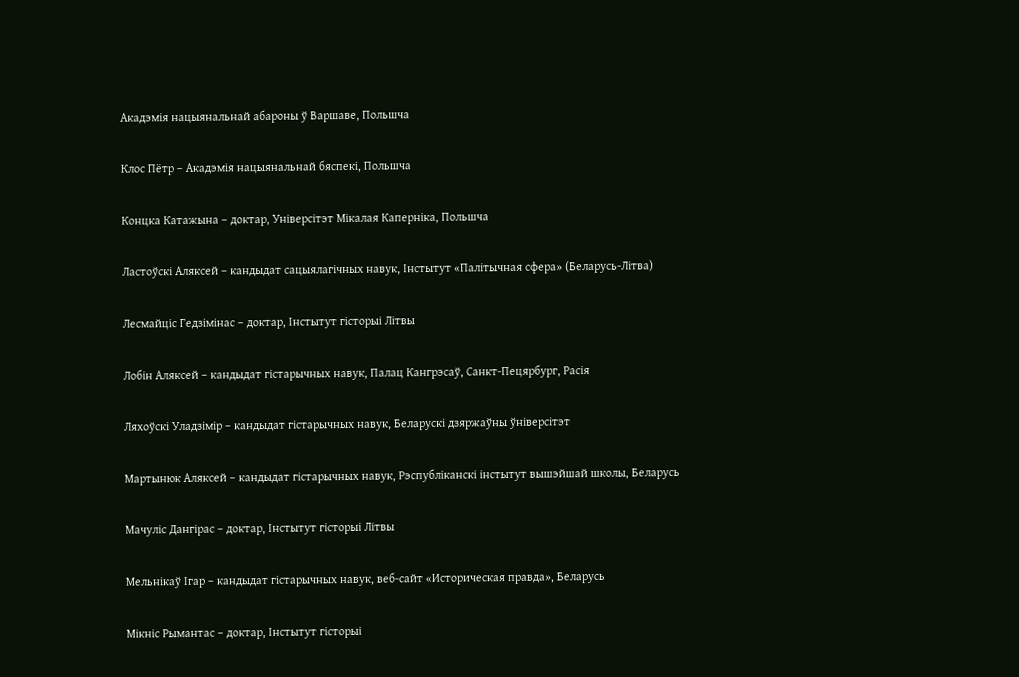Акадэмія нацыянальнай абароны ў Варшаве, Польшча

Клос Пётр – Акадэмія нацыянальнай бяспекі, Польшча

Концка Катажына – доктар, Універсітэт Мікалая Каперніка, Польшча

Ластоўскі Аляксей – кандыдат сацыялагічных навук, Інстытут «Палітычная сфера» (Беларусь-Літва)

Лесмайціс Гедзімінас – доктар, Інстытут гісторыі Літвы

Лобін Аляксей – кандыдат гістарычных навук, Палац Кангрэсаў, Санкт-Пецярбург, Расія

Ляхоўскі Уладзімір – кандыдат гістарычных навук, Беларускі дзяржаўны ўніверсітэт

Мартынюк Аляксей – кандыдат гістарычных навук, Рэспубліканскі інстытут вышэйшай школы, Беларусь

Мачуліс Дангірас – доктар, Інстытут гісторыі Літвы

Мельнікаў Ігар – кандыдат гістарычных навук, веб-сайт «Историческая правда», Беларусь

Мікніс Рымантас – доктар, Інстытут гісторыі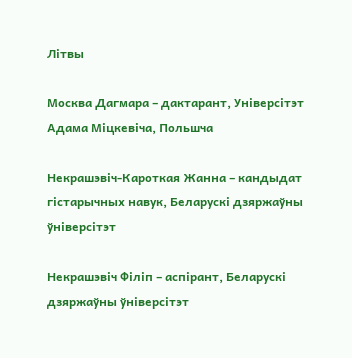Літвы

Москва Дагмара – дактарант, Універсітэт Адама Міцкевіча, Польшча

Некрашэвіч-Кароткая Жанна – кандыдат гістарычных навук, Беларускі дзяржаўны ўніверсітэт

Некрашэвіч Філіп – аспірант, Беларускі дзяржаўны ўніверсітэт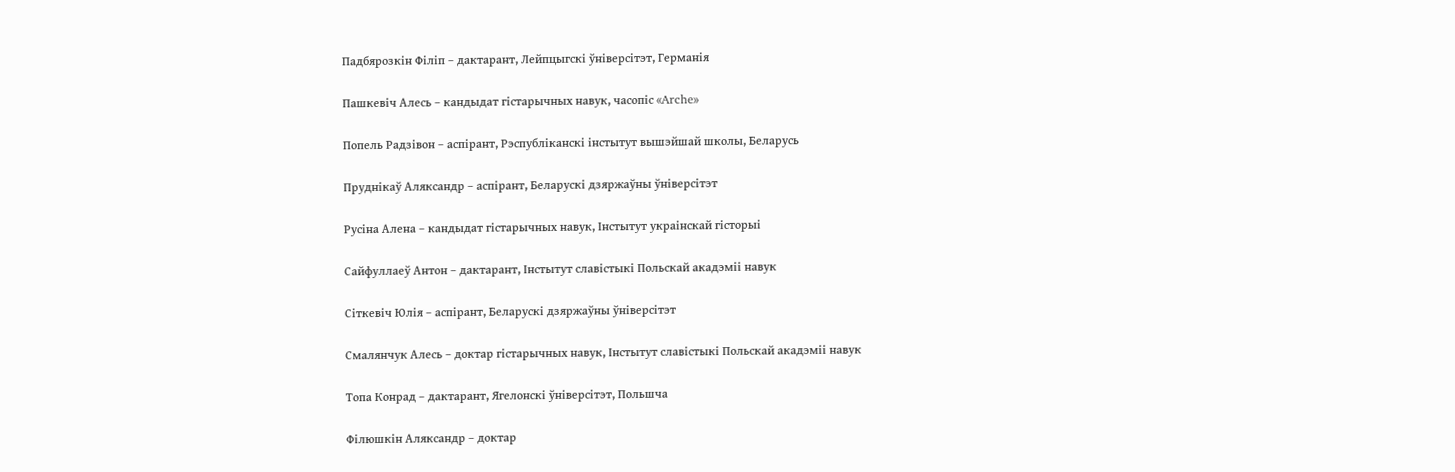Падбярозкін Філіп – дактарант, Лейпцыгскі ўніверсітэт, Германія

Пашкевіч Алесь – кандыдат гістарычных навук, часопіс «Arche»

Попель Радзівон – аспірант, Рэспубліканскі інстытут вышэйшай школы, Беларусь

Пруднікаў Аляксандр – аспірант, Беларускі дзяржаўны ўніверсітэт

Русіна Алена – кандыдат гістарычных навук, Інстытут украінскай гісторыі

Сайфуллаеў Антон – дактарант, Інстытут славістыкі Польскай акадэміі навук

Сіткевіч Юлія – аспірант, Беларускі дзяржаўны ўніверсітэт

Смалянчук Алесь – доктар гістарычных навук, Інстытут славістыкі Польскай акадэміі навук

Топа Конрад – дактарант, Ягелонскі ўніверсітэт, Польшча

Філюшкін Аляксандр – доктар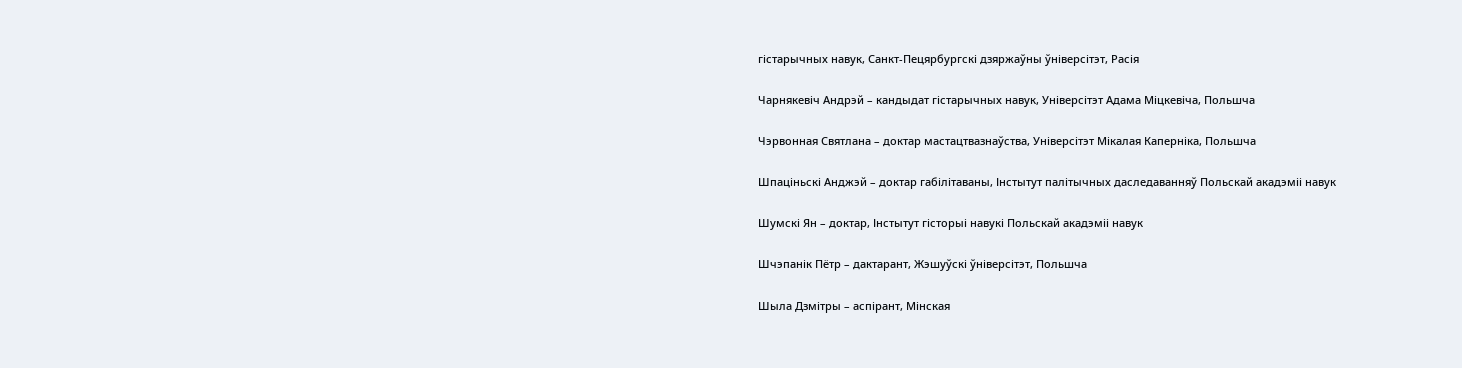гістарычных навук, Санкт-Пецярбургскі дзяржаўны ўніверсітэт, Расія

Чарнякевіч Андрэй – кандыдат гістарычных навук, Універсітэт Адама Міцкевіча, Польшча

Чэрвонная Святлана – доктар мастацтвазнаўства, Універсітэт Мікалая Каперніка, Польшча

Шпаціньскі Анджэй – доктар габілітаваны, Інстытут палітычных даследаванняў Польскай акадэміі навук

Шумскі Ян – доктар, Інстытут гісторыі навукі Польскай акадэміі навук

Шчэпанік Пётр – дактарант, Жэшуўскі ўніверсітэт, Польшча

Шыла Дзмітры – аспірант, Мінская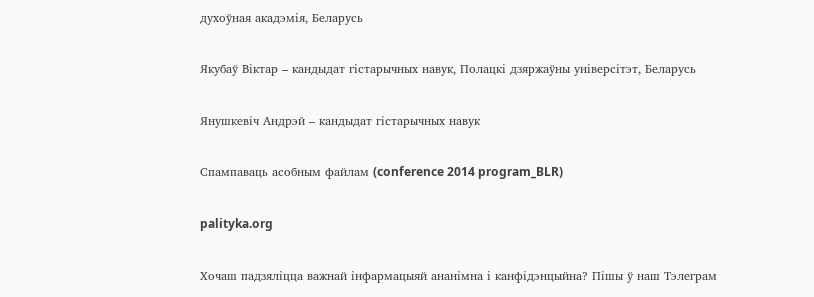духоўная акадэмія, Беларусь

Якубаў Віктар – кандыдат гістарычных навук, Полацкі дзяржаўны універсітэт, Беларусь

Янушкевіч Андрэй – кандыдат гістарычных навук

Спампаваць асобным файлам (conference 2014 program_BLR)

palityka.org

Хочаш падзяліцца важнай інфармацыяй ананімна і канфідэнцыйна? Пішы ў наш Тэлеграм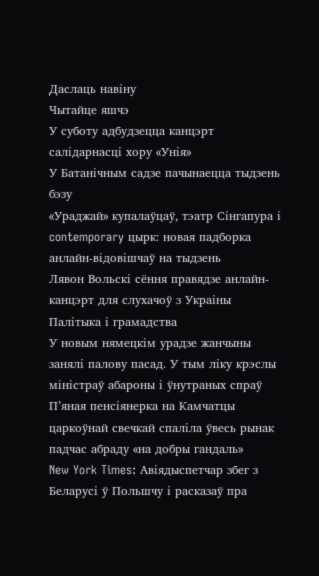Даслаць навіну
Чытайце яшчэ
У суботу адбудзецца канцэрт салідарнасці хору «Унія»
У Батанічным садзе пачынаецца тыдзень бэзу
«Ураджай» купалаўцаў, тэатр Сінгапура і contemporary цырк: новая падборка анлайн-відовішчаў на тыдзень
Лявон Вольскі сёння правядзе анлайн-канцэрт для слухачоў з Украіны
Палітыка і грамадства
У новым нямецкім урадзе жанчыны занялі палову пасад. У тым ліку крэслы міністраў абароны і ўнутраных спраў
П’яная пенсіянерка на Камчатцы царкоўнай свечкай спаліла ўвесь рынак падчас абраду «на добры гандаль»
New York Times: Авіядыспетчар збег з Беларусі ў Польшчу і расказаў пра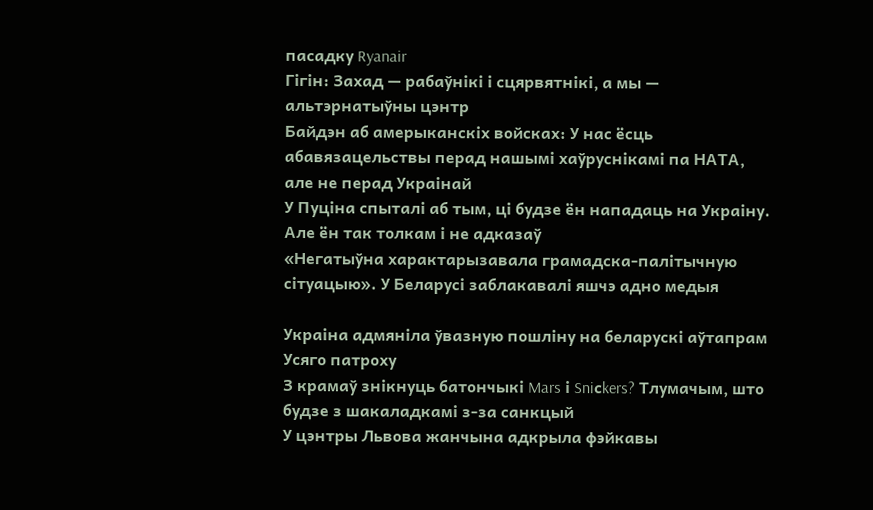пасадку Ryanair
Гігін: Захад — рабаўнікі і сцярвятнікі, а мы — альтэрнатыўны цэнтр
Байдэн аб амерыканскіх войсках: У нас ёсць абавязацельствы перад нашымі хаўруснікамі па НАТА, але не перад Украінай
У Пуціна спыталі аб тым, ці будзе ён нападаць на Украіну. Але ён так толкам і не адказаў
«Негатыўна характарызавала грамадска-палітычную сітуацыю». У Беларусі заблакавалі яшчэ адно медыя

Украіна адмяніла ўвазную пошліну на беларускі аўтапрам
Усяго патроху
З крамаў знікнуць батончыкі Mars і Sniсkers? Тлумачым, што будзе з шакаладкамі з-за санкцый
У цэнтры Львова жанчына адкрыла фэйкавы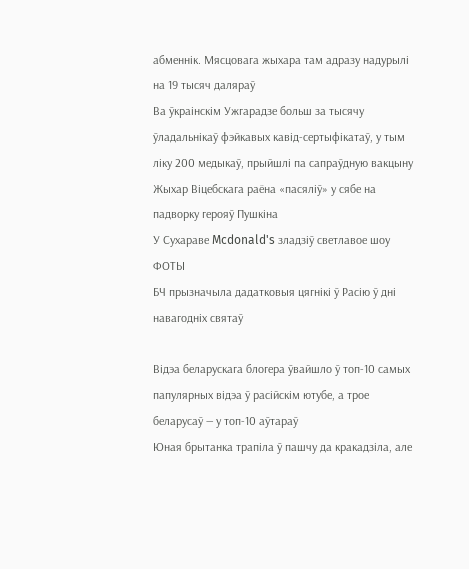абменнік. Мясцовага жыхара там адразу надурылі на 19 тысяч даляраў
Ва ўкраінскім Ужгарадзе больш за тысячу ўладальнікаў фэйкавых кавід-сертыфікатаў, у тым ліку 200 медыкаў, прыйшлі па сапраўдную вакцыну
Жыхар Віцебскага раёна «пасяліў» у сябе на падворку герояў Пушкіна
У Сухараве Mcdonald's зладзіў светлавое шоу ФОТЫ
БЧ прызначыла дадатковыя цягнікі ў Расію ў дні навагодніх святаў

Відэа беларускага блогера ўвайшло ў топ-10 самых папулярных відэа ў расійскім ютубе, а трое беларусаў — у топ-10 аўтараў
Юная брытанка трапіла ў пашчу да кракадзіла, але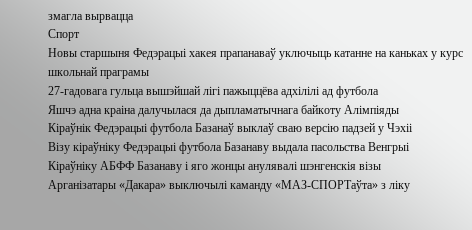змагла вырвацца
Спорт
Новы старшыня Федэрацыі хакея прапанаваў уключыць катанне на каньках у курс школьнай праграмы
27-гадовага гульца вышэйшай лігі пажыццёва адхілілі ад футбола
Яшчэ адна краіна далучылася да дыпламатычнага байкоту Алімпіяды
Кіраўнік Федэрацыі футбола Базанаў выклаў сваю версію падзей у Чэхіі
Візу кіраўніку Федэрацыі футбола Базанаву выдала пасольства Венгрыі
Кіраўніку АБФФ Базанаву і яго жонцы анулявалі шэнгенскія візы
Арганізатары «Дакара» выключылі каманду «МАЗ-СПОРТаўта» з ліку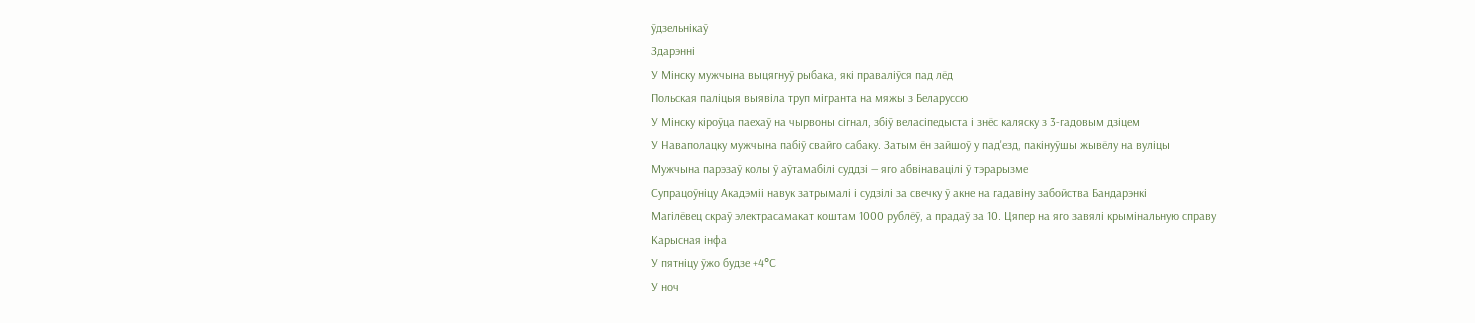ўдзельнікаў
Здарэнні
У Мінску мужчына выцягнуў рыбака, які праваліўся пад лёд
Польская паліцыя выявіла труп мігранта на мяжы з Беларуссю
У Мінску кіроўца паехаў на чырвоны сігнал, збіў веласіпедыста і знёс каляску з 3-гадовым дзіцем
У Наваполацку мужчына пабіў свайго сабаку. Затым ён зайшоў у пад'езд, пакінуўшы жывёлу на вуліцы
Мужчына парэзаў колы ў аўтамабілі суддзі — яго абвінавацілі ў тэрарызме
Супрацоўніцу Акадэміі навук затрымалі і судзілі за свечку ў акне на гадавіну забойства Бандарэнкі
Магілёвец скраў электрасамакат коштам 1000 рублёў, а прадаў за 10. Цяпер на яго завялі крымінальную справу
Карысная інфа
У пятніцу ўжо будзе +4°С
У ноч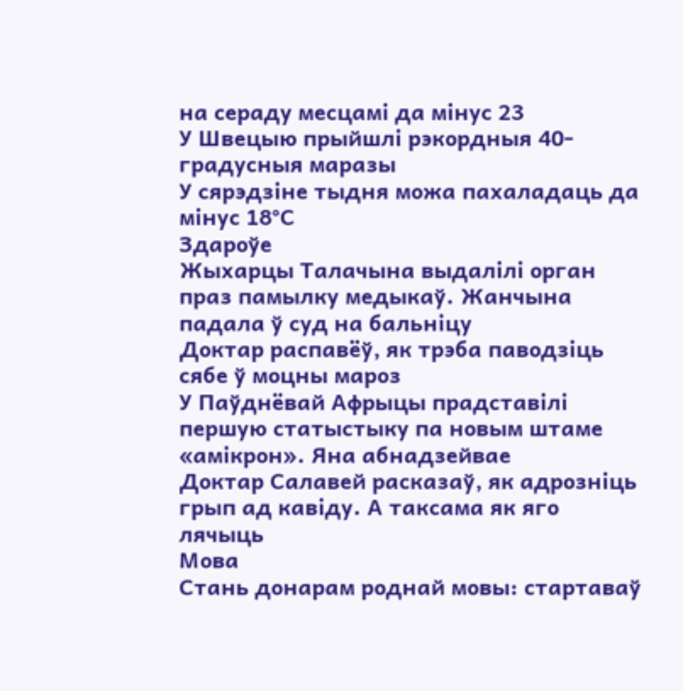на сераду месцамі да мінус 23
У Швецыю прыйшлі рэкордныя 40-градусныя маразы
У сярэдзіне тыдня можа пахаладаць да мінус 18°С
Здароўе
Жыхарцы Талачына выдалілі орган праз памылку медыкаў. Жанчына падала ў суд на бальніцу
Доктар распавёў, як трэба паводзіць сябе ў моцны мароз
У Паўднёвай Афрыцы прадставілі першую статыстыку па новым штаме «амікрон». Яна абнадзейвае
Доктар Салавей расказаў, як адрозніць грып ад кавіду. А таксама як яго лячыць
Мова
Стань донарам роднай мовы: стартаваў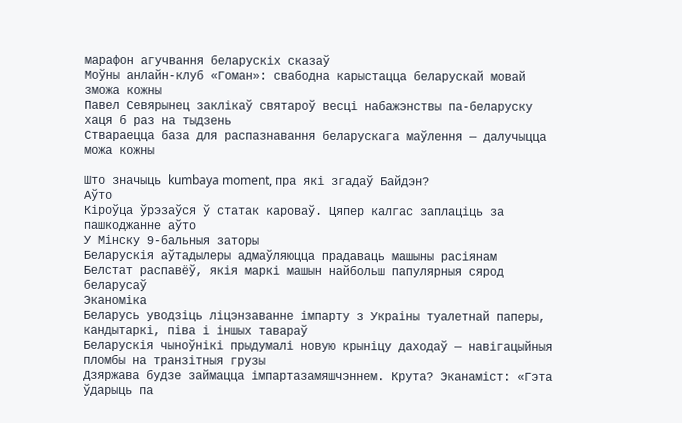марафон агучвання беларускіх сказаў
Моўны анлайн-клуб «Гоман»: свабодна карыстацца беларускай мовай зможа кожны
Павел Севярынец заклікаў святароў весці набажэнствы па-беларуску хаця б раз на тыдзень
Ствараецца база для распазнавання беларускага маўлення — далучыцца можа кожны

Што значыць kumbaya moment, пра які згадаў Байдэн?
Аўто
Кіроўца ўрэзаўся ў статак кароваў. Цяпер калгас заплаціць за пашкоджанне аўто
У Мінску 9-бальныя заторы
Беларускія аўтадылеры адмаўляюцца прадаваць машыны расіянам
Белстат распавёў, якія маркі машын найбольш папулярныя сярод беларусаў
Эканоміка
Беларусь уводзіць ліцэнзаванне імпарту з Украіны туалетнай паперы, кандытаркі, піва і іншых тавараў
Беларускія чыноўнікі прыдумалі новую крыніцу даходаў — навігацыйныя пломбы на транзітныя грузы
Дзяржава будзе займацца імпартазамяшчэннем. Крута? Эканаміст: «Гэта ўдарыць па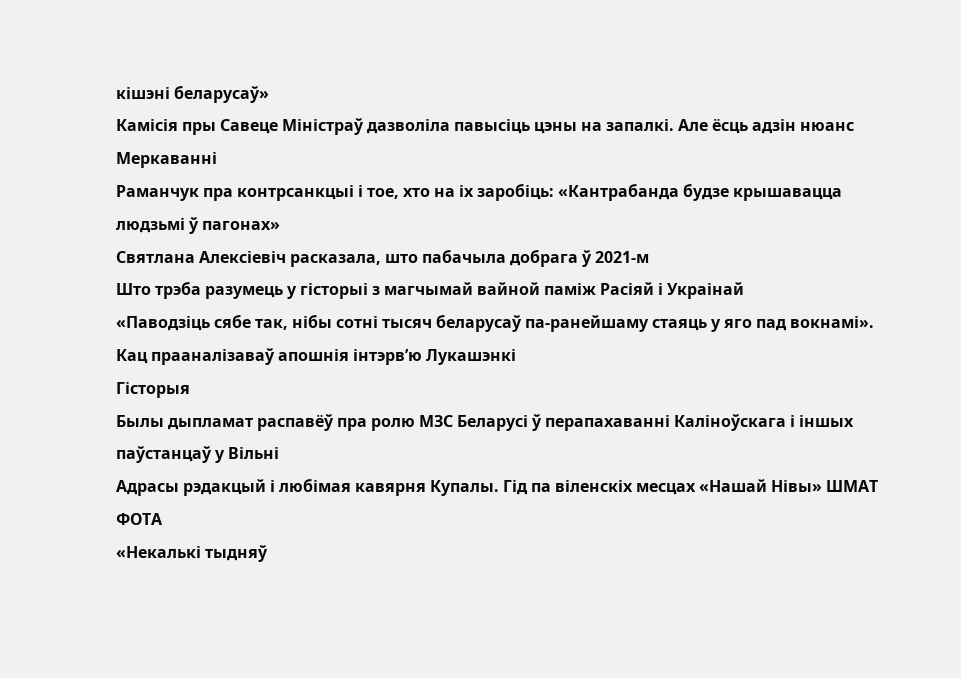кішэні беларусаў»
Камісія пры Савеце Міністраў дазволіла павысіць цэны на запалкі. Але ёсць адзін нюанс
Меркаванні
Раманчук пра контрсанкцыі і тое, хто на іх заробіць: «Кантрабанда будзе крышавацца людзьмі ў пагонах»
Святлана Алексіевіч расказала, што пабачыла добрага ў 2021-м
Што трэба разумець у гісторыі з магчымай вайной паміж Расіяй і Украінай
«Паводзіць сябе так, нібы сотні тысяч беларусаў па-ранейшаму стаяць у яго пад вокнамі». Кац прааналізаваў апошнія інтэрв’ю Лукашэнкі
Гісторыя
Былы дыпламат распавёў пра ролю МЗС Беларусі ў перапахаванні Каліноўскага і іншых паўстанцаў у Вільні
Адрасы рэдакцый і любімая кавярня Купалы. Гід па віленскіх месцах «Нашай Нівы» ШМАТ ФОТА
«Некалькі тыдняў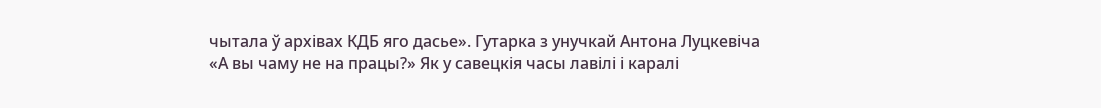чытала ў архівах КДБ яго дасье». Гутарка з унучкай Антона Луцкевіча
«А вы чаму не на працы?» Як у савецкія часы лавілі і каралі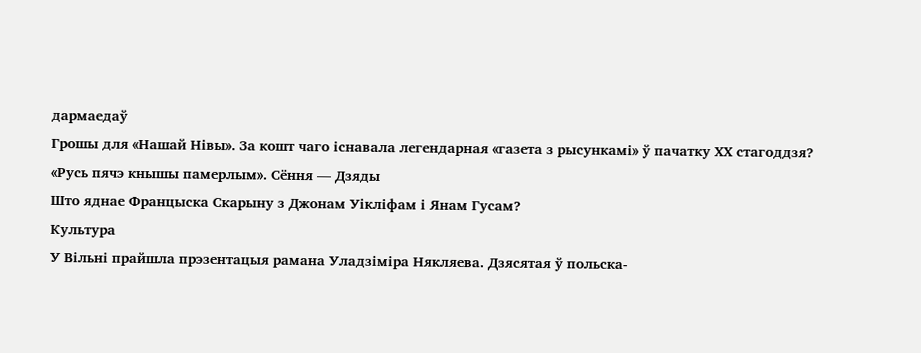дармаедаў
Грошы для «Нашай Нівы». За кошт чаго існавала легендарная «газета з рысункамі» ў пачатку ХХ стагоддзя?
«Русь пячэ кнышы памерлым». Сёння — Дзяды
Што яднае Францыска Скарыну з Джонам Уікліфам і Янам Гусам?
Культура
У Вільні прайшла прэзентацыя рамана Уладзіміра Някляева. Дзясятая ў польска-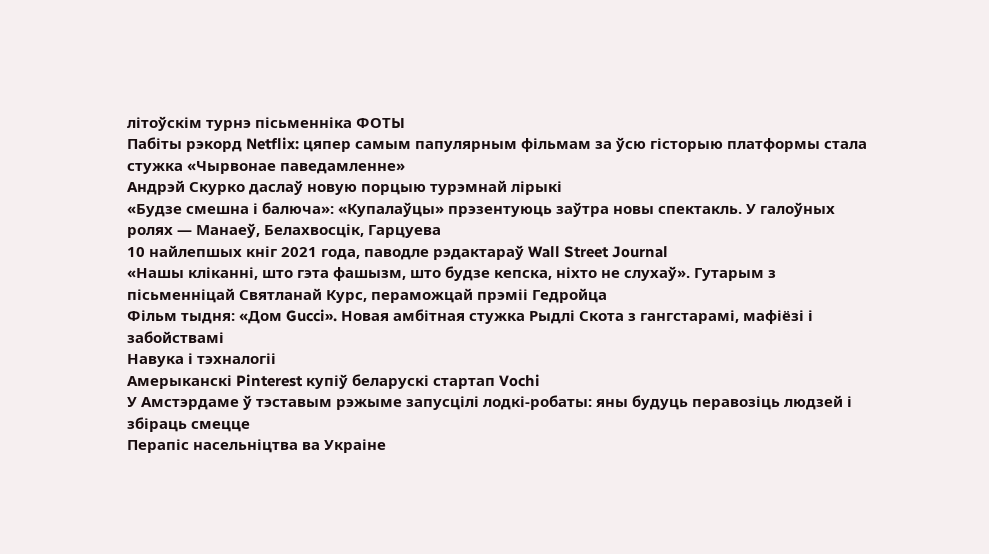літоўскім турнэ пісьменніка ФОТЫ
Пабіты рэкорд Netflix: цяпер самым папулярным фільмам за ўсю гісторыю платформы стала стужка «Чырвонае паведамленне»
Андрэй Скурко даслаў новую порцыю турэмнай лірыкі
«Будзе смешна і балюча»: «Купалаўцы» прэзентуюць заўтра новы спектакль. У галоўных ролях — Манаеў, Белахвосцік, Гарцуева
10 найлепшых кніг 2021 года, паводле рэдактараў Wall Street Journal
«Нашы кліканні, што гэта фашызм, што будзе кепска, ніхто не слухаў». Гутарым з пісьменніцай Святланай Курс, пераможцай прэміі Гедройца
Фільм тыдня: «Дом Gucci». Новая амбітная стужка Рыдлі Скота з гангстарамі, мафіёзі і забойствамі
Навука і тэхналогіі
Амерыканскі Pinterest купіў беларускі стартап Vochi
У Амстэрдаме ў тэставым рэжыме запусцілі лодкі-робаты: яны будуць перавозіць людзей і збіраць смецце
Перапіс насельніцтва ва Украіне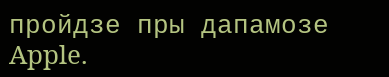пройдзе пры дапамозе Apple.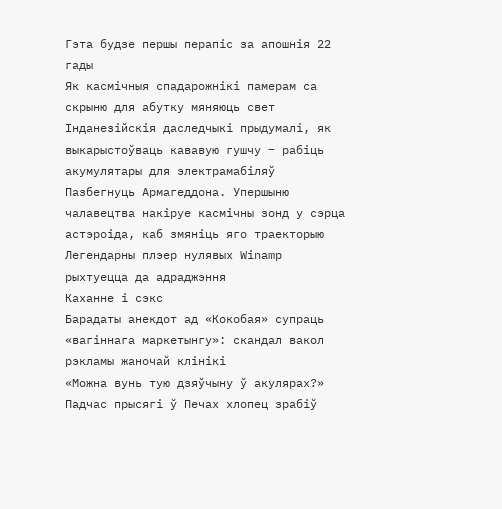Гэта будзе першы перапіс за апошнія 22 гады
Як касмічныя спадарожнікі памерам са скрыню для абутку мяняюць свет
Інданезійскія даследчыкі прыдумалі, як выкарыстоўваць кававую гушчу ‒ рабіць акумулятары для электрамабіляў
Пазбегнуць Армагеддона. Упершыню чалавецтва накіруе касмічны зонд у сэрца астэроіда, каб змяніць яго траекторыю
Легендарны плэер нулявых Winamp рыхтуецца да адраджэння
Каханне і сэкс
Барадаты анекдот ад «Кокобая» супраць «вагіннага маркетынгу»: скандал вакол рэкламы жаночай клінікі
«Можна вунь тую дзяўчыну ў акулярах?» Падчас прысягі ў Печах хлопец зрабіў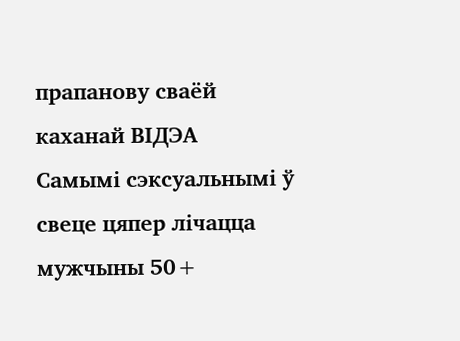прапанову сваёй каханай ВІДЭА
Самымі сэксуальнымі ў свеце цяпер лічацца мужчыны 50+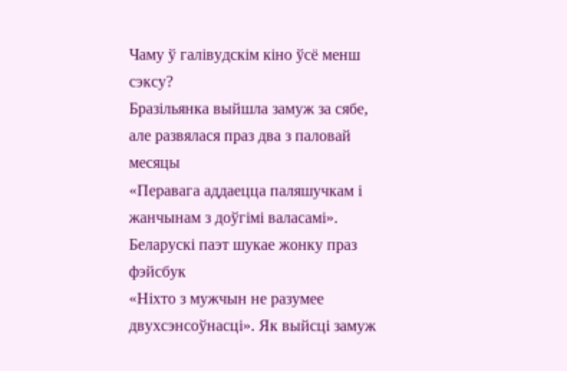Чаму ў галівудскім кіно ўсё менш сэксу?
Бразільянка выйшла замуж за сябе, але развялася праз два з паловай месяцы
«Перавага аддаецца паляшучкам і жанчынам з доўгімі валасамі». Беларускі паэт шукае жонку праз фэйсбук
«Ніхто з мужчын не разумее двухсэнсоўнасці». Як выйсці замуж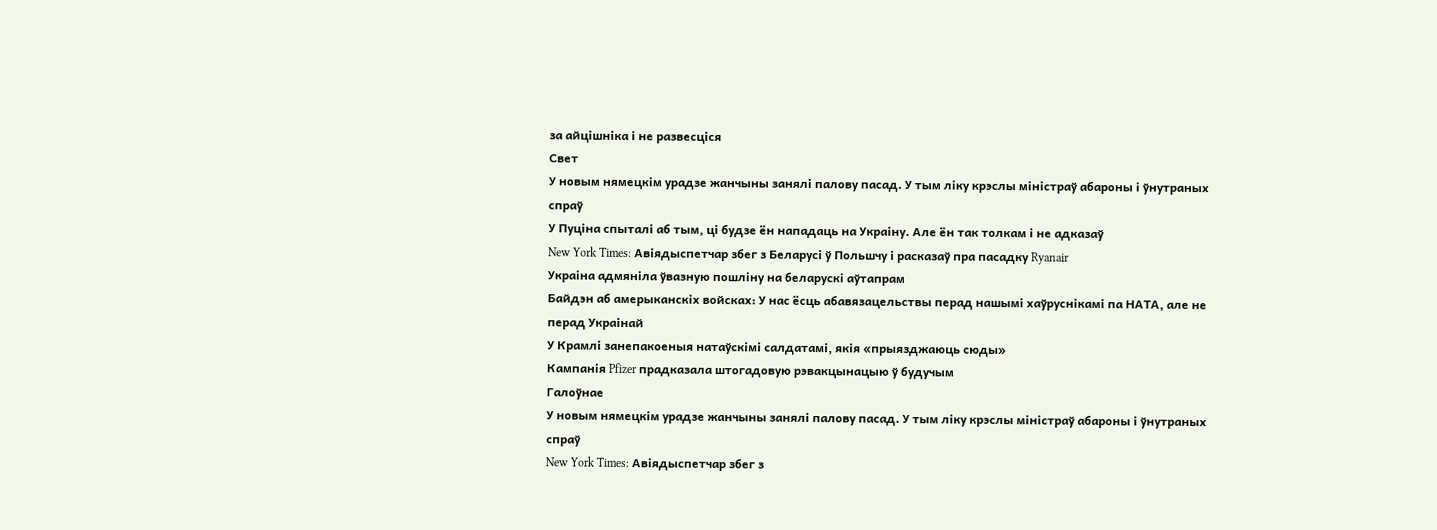за айцішніка і не развесціся
Свет
У новым нямецкім урадзе жанчыны занялі палову пасад. У тым ліку крэслы міністраў абароны і ўнутраных спраў
У Пуціна спыталі аб тым, ці будзе ён нападаць на Украіну. Але ён так толкам і не адказаў
New York Times: Авіядыспетчар збег з Беларусі ў Польшчу і расказаў пра пасадку Ryanair
Украіна адмяніла ўвазную пошліну на беларускі аўтапрам
Байдэн аб амерыканскіх войсках: У нас ёсць абавязацельствы перад нашымі хаўруснікамі па НАТА, але не перад Украінай
У Крамлі занепакоеныя натаўскімі салдатамі, якія «прыязджаюць сюды»
Кампанія Pfizer прадказала штогадовую рэвакцынацыю ў будучым
Галоўнае
У новым нямецкім урадзе жанчыны занялі палову пасад. У тым ліку крэслы міністраў абароны і ўнутраных спраў
New York Times: Авіядыспетчар збег з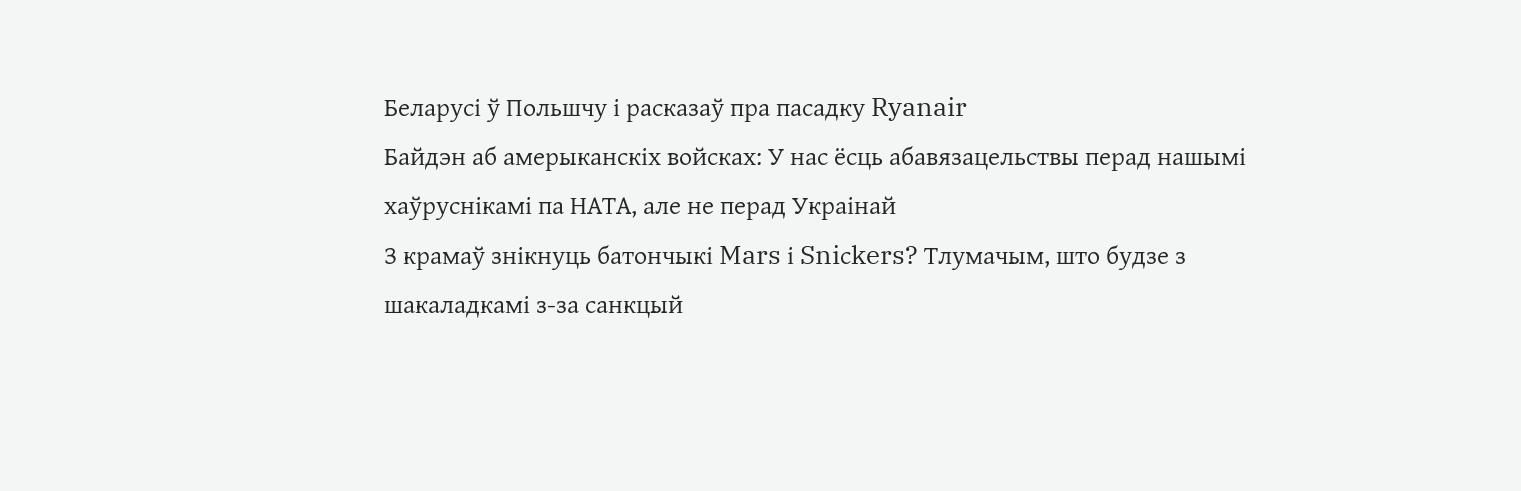Беларусі ў Польшчу і расказаў пра пасадку Ryanair
Байдэн аб амерыканскіх войсках: У нас ёсць абавязацельствы перад нашымі хаўруснікамі па НАТА, але не перад Украінай
З крамаў знікнуць батончыкі Mars і Sniсkers? Тлумачым, што будзе з шакаладкамі з-за санкцый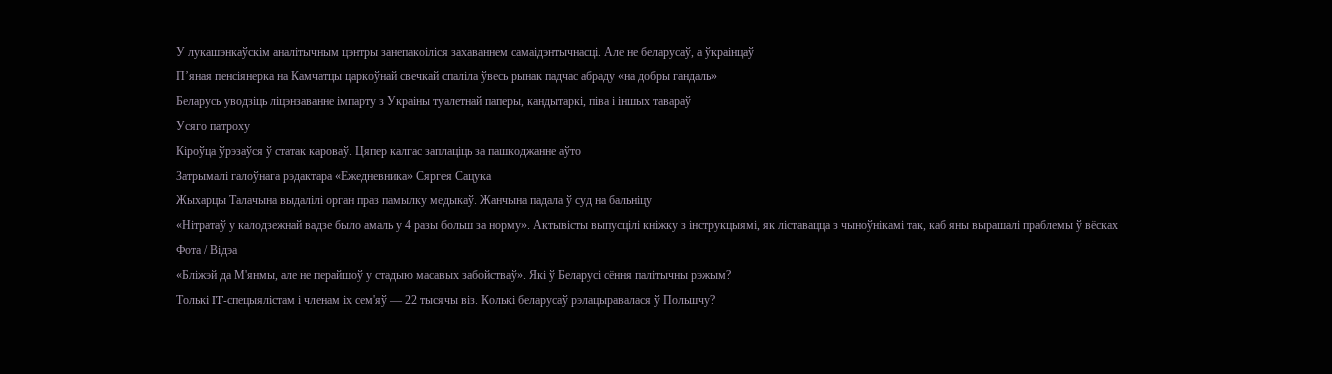У лукашэнкаўскім аналітычным цэнтры занепакоіліся захаваннем самаідэнтычнасці. Але не беларусаў, а ўкраінцаў
П’яная пенсіянерка на Камчатцы царкоўнай свечкай спаліла ўвесь рынак падчас абраду «на добры гандаль»
Беларусь уводзіць ліцэнзаванне імпарту з Украіны туалетнай паперы, кандытаркі, піва і іншых тавараў
Усяго патроху
Кіроўца ўрэзаўся ў статак кароваў. Цяпер калгас заплаціць за пашкоджанне аўто
Затрымалі галоўнага рэдактара «Ежедневника» Сяргея Сацука
Жыхарцы Талачына выдалілі орган праз памылку медыкаў. Жанчына падала ў суд на бальніцу
«Нітратаў у калодзежнай вадзе было амаль у 4 разы больш за норму». Актывісты выпусцілі кніжку з інструкцыямі, як ліставацца з чыноўнікамі так, каб яны вырашалі праблемы ў вёсках
Фота / Відэа
«Бліжэй да М'янмы, але не перайшоў у стадыю масавых забойстваў». Які ў Беларусі сёння палітычны рэжым?
Толькі IT-спецыялістам і членам іх сем'яў — 22 тысячы віз. Колькі беларусаў рэлацыравалася ў Польшчу?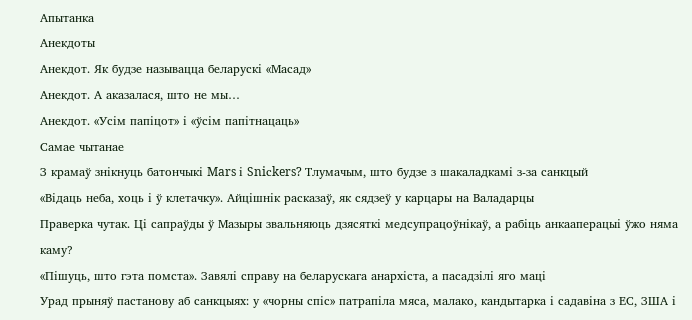Апытанка
Анекдоты
Анекдот. Як будзе называцца беларускі «Масад»
Анекдот. А аказалася, што не мы…
Анекдот. «Усім папіцот» і «ўсім папітнацаць»
Самае чытанае
З крамаў знікнуць батончыкі Mars і Sniсkers? Тлумачым, што будзе з шакаладкамі з-за санкцый
«Відаць неба, хоць і ў клетачку». Айцішнік расказаў, як сядзеў у карцары на Валадарцы
Праверка чутак. Ці сапраўды ў Мазыры звальняюць дзясяткі медсупрацоўнікаў, а рабіць анкааперацыі ўжо няма каму?
«Пішуць, што гэта помста». Завялі справу на беларускага анархіста, а пасадзілі яго маці
Урад прыняў пастанову аб санкцыях: у «чорны спіс» патрапіла мяса, малако, кандытарка і садавіна з ЕС, ЗША і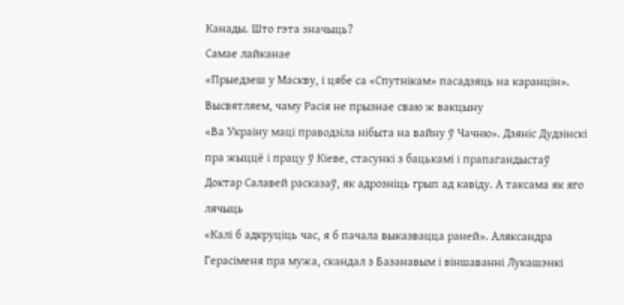Канады. Што гэта значыць?
Самае лайканае
«Прыедзеш у Маскву, і цябе са «Спутнікам» пасадзяць на каранцін». Высвятляем, чаму Расія не прызнае сваю ж вакцыну
«Ва Украіну маці праводзіла нібыта на вайну ў Чачню». Дзяніс Дудзінскі пра жыццё і працу ў Кіеве, стасункі з бацькамі і прапагандыстаў
Доктар Салавей расказаў, як адрозніць грып ад кавіду. А таксама як яго лячыць
«Калі б адкруціць час, я б пачала выказвацца раней». Аляксандра Герасіменя пра мужа, скандал з Базанавым і віншаванні Лукашэнкі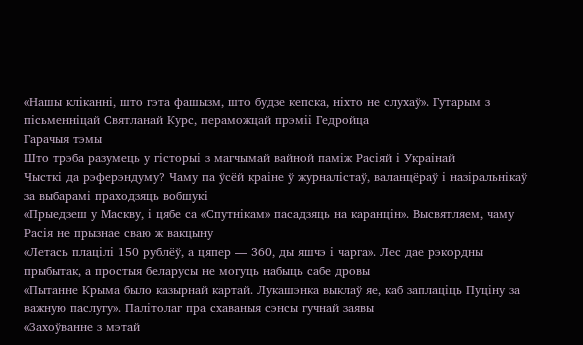«Нашы кліканні, што гэта фашызм, што будзе кепска, ніхто не слухаў». Гутарым з пісьменніцай Святланай Курс, пераможцай прэміі Гедройца
Гарачыя тэмы
Што трэба разумець у гісторыі з магчымай вайной паміж Расіяй і Украінай
Чысткі да рэферэндуму? Чаму па ўсёй краіне ў журналістаў, валанцёраў і назіральнікаў за выбарамі праходзяць вобшукі
«Прыедзеш у Маскву, і цябе са «Спутнікам» пасадзяць на каранцін». Высвятляем, чаму Расія не прызнае сваю ж вакцыну
«Летась плацілі 150 рублёў, а цяпер — 360, ды яшчэ і чарга». Лес дае рэкордны прыбытак, а простыя беларусы не могуць набыць сабе дровы
«Пытанне Крыма было казырнай картай. Лукашэнка выклаў яе, каб заплаціць Пуціну за важную паслугу». Палітолаг пра схаваныя сэнсы гучнай заявы
«Захоўванне з мэтай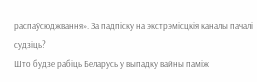распаўсюджвання». За падпіску на экстрэмісцкія каналы пачалі судзіць?
Што будзе рабіць Беларусь у выпадку вайны паміж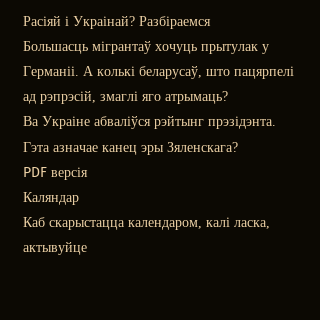Расіяй і Украінай? Разбіраемся
Большасць мігрантаў хочуць прытулак у Германіі. А колькі беларусаў, што пацярпелі ад рэпрэсій, змаглі яго атрымаць?
Ва Украіне абваліўся рэйтынг прэзідэнта. Гэта азначае канец эры Зяленскага?
PDF версія
Каляндар
Каб скарыстацца календаром, калі ласка, актывуйце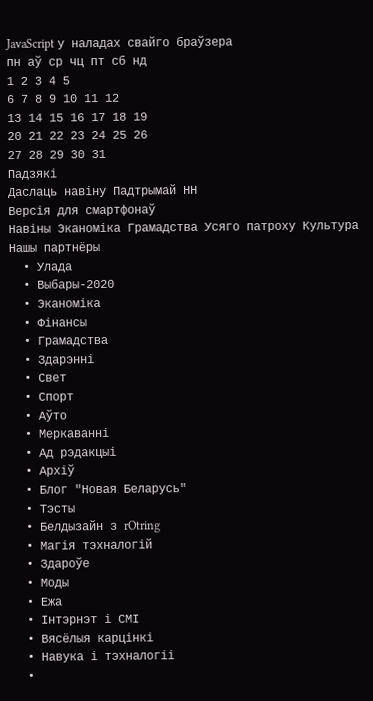JavaScript у наладах свайго браўзера
пн аў ср чц пт сб нд
1 2 3 4 5
6 7 8 9 10 11 12
13 14 15 16 17 18 19
20 21 22 23 24 25 26
27 28 29 30 31
Падзякі
Даслаць навіну Падтрымай НН
Версія для смартфонаў
Навіны Эканоміка Грамадства Усяго патроху Культура Нашы партнёры
  • Улада
  • Выбары-2020
  • Эканоміка
  • Фінансы
  • Грамадства
  • Здарэнні
  • Свет
  • Спорт
  • Аўто
  • Меркаванні
  • Ад рэдакцыі
  • Архіў
  • Блог "Новая Беларусь"
  • Тэсты
  • Белдызайн з rOtring
  • Магія тэхналогій
  • Здароўе
  • Моды
  • Ежа
  • Інтэрнэт і СМІ
  • Вясёлыя карцінкі
  • Навука і тэхналогіі
  •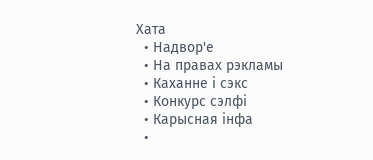Хата
  • Надвор'е
  • На правах рэкламы
  • Каханне і сэкс
  • Конкурс сэлфі
  • Карысная інфа
  •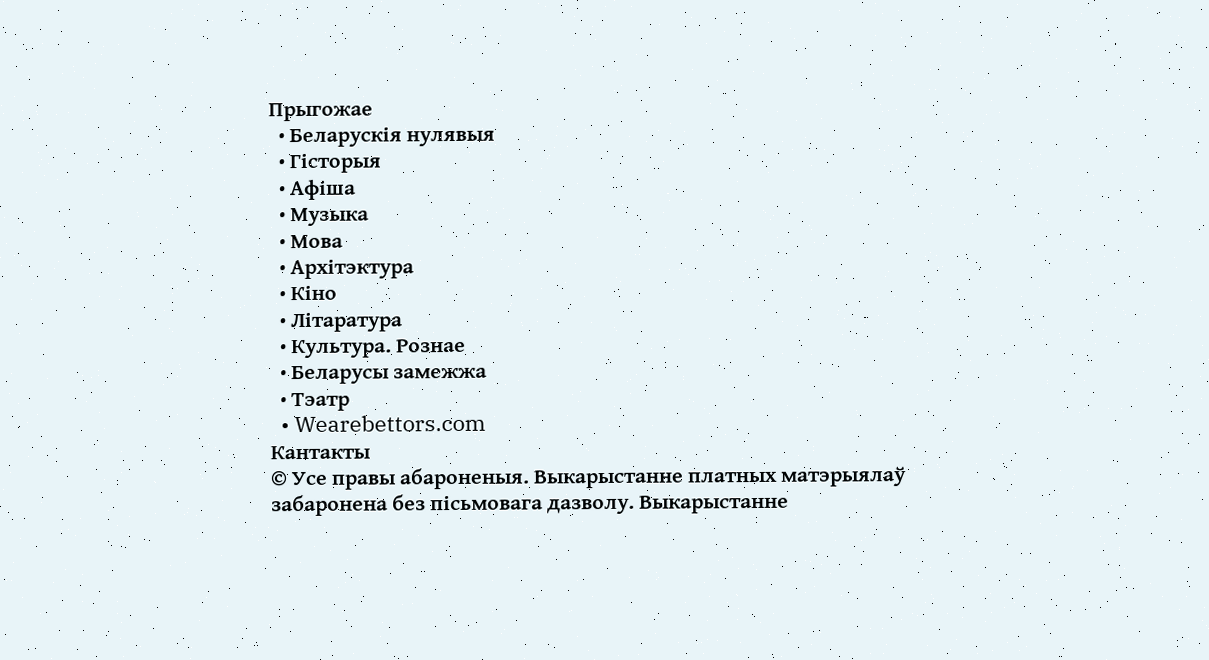Прыгожае
  • Беларускія нулявыя
  • Гісторыя
  • Афіша
  • Музыка
  • Мова
  • Архітэктура
  • Кіно
  • Літаратура
  • Культура. Рознае
  • Беларусы замежжа
  • Тэатр
  • Wearebettors.com
Кантакты
© Усе правы абароненыя. Выкарыстанне платных матэрыялаў забаронена без пісьмовага дазволу. Выкарыстанне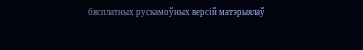бясплатных рускамоўных версій матэрыялаў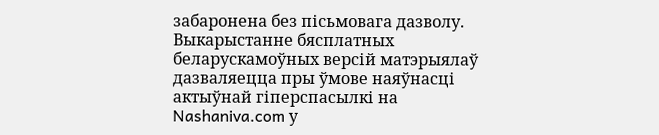забаронена без пісьмовага дазволу. Выкарыстанне бясплатных беларускамоўных версій матэрыялаў дазваляецца пры ўмове наяўнасці актыўнай гіперспасылкі на Nashaniva.com у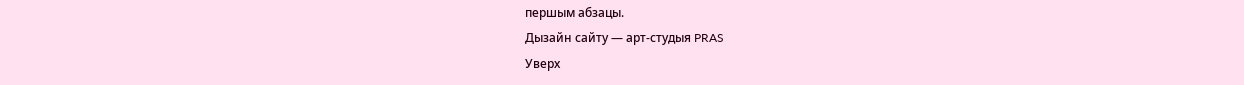першым абзацы.
Дызайн сайту — арт-студыя PRAS
Уверх